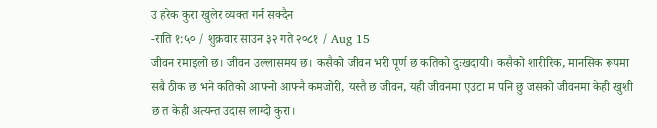उ हरेक कुरा खुलेर व्यक्त गर्न सक्दैन
-राति १:५० / शुक्रवार साउन ३२ गते २०८१ / Aug 15
जीवन रमाइलो छ। जीवन उल्लासमय छ। कसैको जीवन भरी पूर्ण छ कतिको दुःखदायी। कसैको शारीरिक, मानसिक रूपमा सबै ठीक छ भने कतिको आफ्नो आफ्नै कमजोरी, यस्तै छ जीवन, यही जीवनमा एउटा म पनि छु जसको जीवनमा केही खुशी छ त केही अत्यन्त उदास लाग्दो कुरा।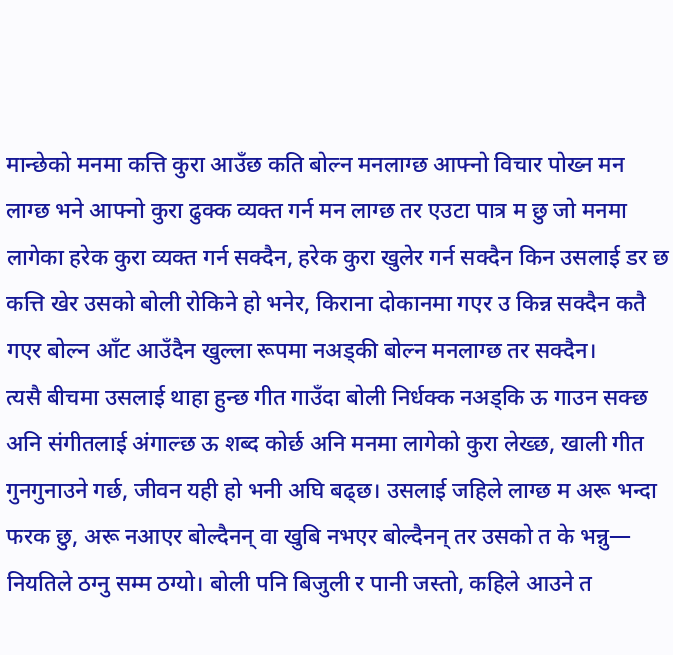मान्छेको मनमा कत्ति कुरा आउँछ कति बोल्न मनलाग्छ आफ्नो विचार पोख्न मन लाग्छ भने आफ्नो कुरा ढुक्क व्यक्त गर्न मन लाग्छ तर एउटा पात्र म छु जो मनमा लागेका हरेक कुरा व्यक्त गर्न सक्दैन, हरेक कुरा खुलेर गर्न सक्दैन किन उसलाई डर छ कत्ति खेर उसको बोली रोकिने हो भनेर, किराना दोकानमा गएर उ किन्न सक्दैन कतै गएर बोल्न आँट आउँदैन खुल्ला रूपमा नअड्की बोल्न मनलाग्छ तर सक्दैन।
त्यसै बीचमा उसलाई थाहा हुन्छ गीत गाउँदा बोली निर्धक्क नअड्कि ऊ गाउन सक्छ अनि संगीतलाई अंगाल्छ ऊ शब्द कोर्छ अनि मनमा लागेको कुरा लेख्छ, खाली गीत गुनगुनाउने गर्छ, जीवन यही हो भनी अघि बढ्छ। उसलाई जहिले लाग्छ म अरू भन्दा फरक छु, अरू नआएर बोल्दैनन् वा खुबि नभएर बोल्दैनन् तर उसको त के भन्नु— नियतिले ठग्नु सम्म ठग्यो। बोली पनि बिजुली र पानी जस्तो, कहिले आउने त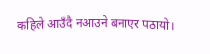कहिले आउँदै नआउने बनाएर पठायो।